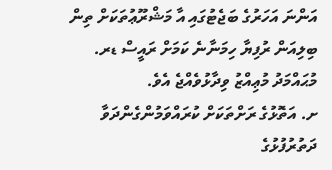އަންނަ އަހަރުގެ ބަޖެޓުގައި އާ މަޝްރޫޢުތަކަށް ތިން ބިލިއަން ރުފިޔާ ހިމަނާނެ ކަމަށް ރައީސް ޑރ. މުޙައްމަދު މުޢިއްޒު ވިދާޅުވެއްޖެ އެވެ.
ށ. އަތޮޅުގެ ރަށްތަކަށް ކުރައްވަމުންގެންދަވާ ދަތުރުފުޅުގެ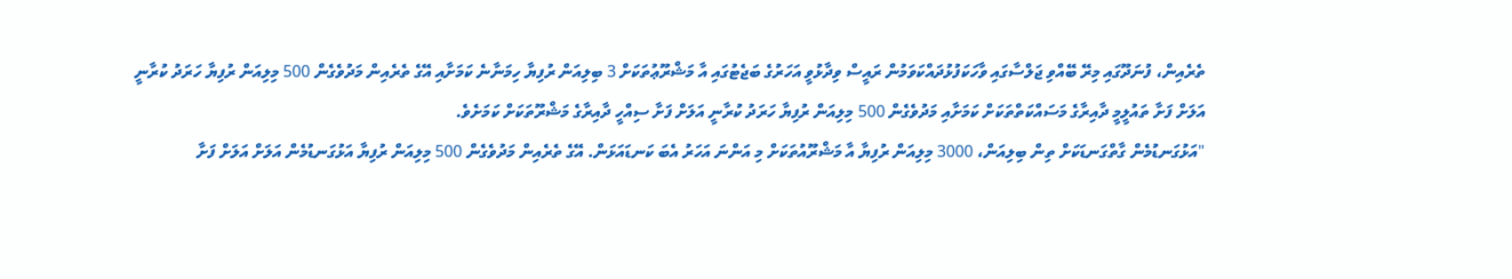ތެރެއިން، ފުނަދޫގައި މިރޭ ބޭއްވި ޖަލްސާގައި ވާހަކަފުޅުދައްކަވަމުން ރައީސް ވިދާޅުވީ އަހަރުގެ ބަޖެޓުގައި އާ މަޝްރޫޢުތަކަށް 3 ބިލިއަން ރުފިޔާ ހިމަނާނެ ކަމަށާއި އޭގެ ތެރެއިން މަދުވެގެން 500 މިލިއަން ރުފިޔާ ހަރަދު ކުރާނީ އަލަށް ފަށާ ތައުލީމީ ދާއިރާގެ މަސައްކަތްތަކަށް ކަމަށާއި މަދުވެގެން 500 މިލިއަން ރުފިޔާ ހަރަދު ކުރާނީ އަލަށް ފަށާ ސިއްހީ ދާއިރާގެ މަޝްރޫތަކަށް ކަމަށެވެ.
"އަޅުގަނޑުމެން ގާތްގަނޑަކަށް ތިން ބިލިއަން، 3000 މިލިއަން ރުފިޔާ އާ މަޝްރޫއުތަކަށް މި އަންނަ އަހަރު އެބަ ކަނޑައަޅަން. އޭގެ ތެރެއިން މަދުވެގެން 500 މިލިއަން ރުފިޔާ އަޅުގަނޑުމެން އަލަށް އަލަށް ފަށާ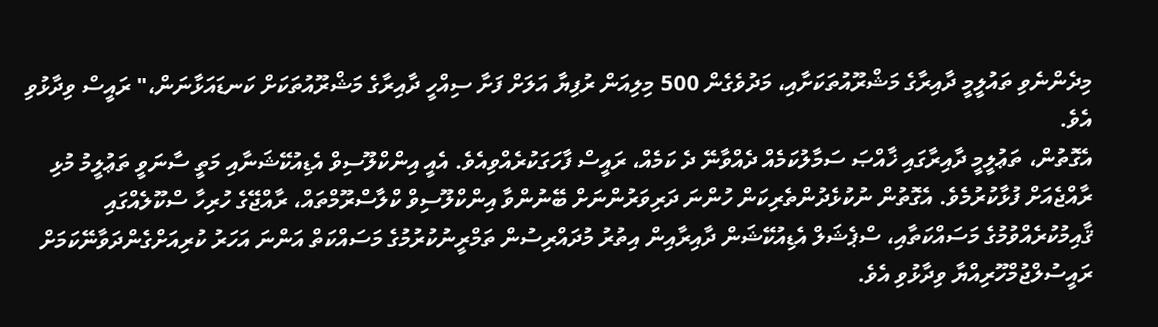މިދެންނެވި ތައުލީމީ ދާއިރާގެ މަޝްރޫއުތަކަށާއި، މަދުވެގެން 500 މިލިއަން ރުފިޔާ އަލަށް ފަށާ ސިއްހީ ދާއިރާގެ މަޝްރޫއުތަކަށް ކަނޑައަޅާނަން،" ރައީސް ވިދާޅުވި އެވެ.
އެގޮތުން، ތަޢުލީމީ ދާއިރާގައި ޚާއްޞަ ސަމާލުކަމެއް ދެއްވާނޭ ދެ ކަމެއް، ރައީސް ފާހަގަކުރެއްވިއެވެ. އެއީ އިންކްލޫސިވް އެޑިއުކޭޝަނާއި މަތީ ސާނަވީ ތަޢުލީމު މުޅި ރާއްޖެއަށް ފުޅާކުރުމެވެ. އެގޮތުން ނުކުޅެދުންތެރިކަން ހުންނަ ދަރިވަރުންނަށް ބޭނުންވާ އިންކްލޫސިވް ކްލާސްރޫމްތައް، ރާއްޖޭގެ ހުރިހާ ސްކޫލެއްގައި ޤާއިމުކުރެއްވުމުގެ މަސައްކަތާއި، ސްޕެޝަލް އެޑިއުކޭޝަން ދާއިރާއިން އިތުރު މުދައްރިސުން ތަމްރީނުކުރުމުގެ މަސައްކަތް އަންނަ އަހަރު ކުރިއަށްގެންދަވާނޭކަމަށް ރައީސުލްޖުމްހޫރިއްޔާ ވިދާޅުވި އެވެ.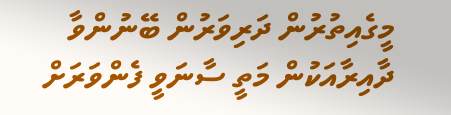މީގެއިތުރުން ދަރިވަރުން ބޭނުންވާ ދާއިރާއަކުން މަތީ ސާނަވީ ފެންވަރަށް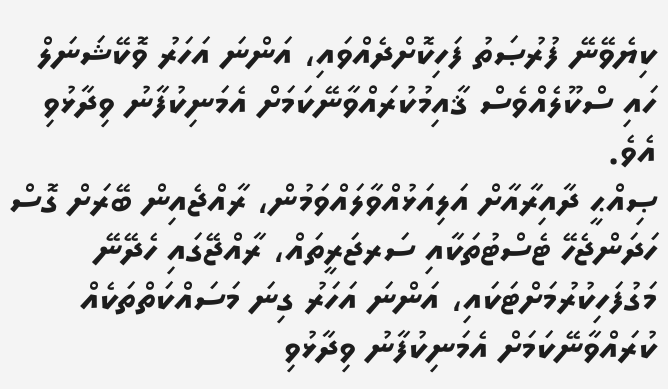ކިޔެވޭނޭ ފުރުޞަތު ފަހިކޮށްދެއްވައި، އަންނަ އަހަރު ވޮކޭޝަނަލް ހައި ސްކޫލެއްވެސް ޤާއިމުކުރައްވާނޭކަމަށް އެމަނިކުފާނު ވިދާޅުވި އެވެ.
ޞިއްޙީ ދާއިރާއާށް އަލިއަޅުއްވާލައްވަމުން، ރާއްޖެއިން ބޭރަށް ގޮސް ހަދަންޖެހޭ ޓެސްޓުތަކާއި ސަރޖަރީތައް، ރާއްޖޭގައި ހެދޭނޭ މަގުފަހިކުރުމަށްޓަކައި، އަންނަ އަހަރު ގިނަ މަސައްކަތްތަކެއް ކުރައްވާނޭކަމަށް އެމަނިކުފާނު ވިދާޅުވި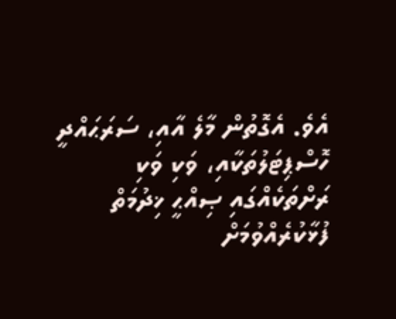އެވެ. އެގޮތުން މާލެ އާއި، ސަރަޙައްދީ ހޮސްޕިޓަލުތަކާއި، ވަކި ވަކި ރަށްތަކެއްގައި ޞިއްޙީ ޚިދުމަތް ފުޅާކުރެއްވުމަށް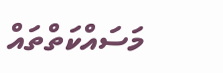މަސައްކަތްތައް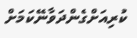ކުރިއަށްގެންދަވާނޭކަމަށް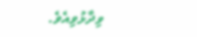ވިދާޅުވިއެވެ.